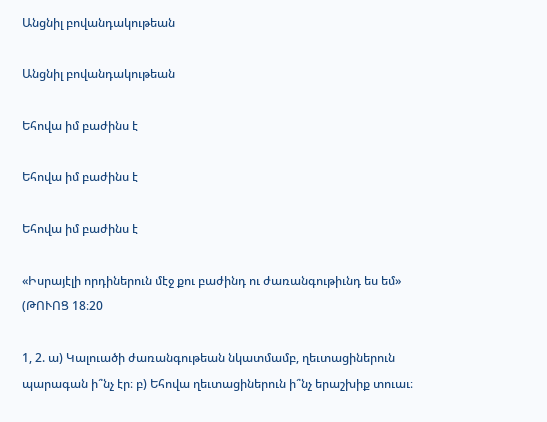Անցնիլ բովանդակութեան

Անցնիլ բովանդակութեան

Եհովա իմ բաժինս է

Եհովա իմ բաժինս է

Եհովա իմ բաժինս է

«Իսրայէլի որդիներուն մէջ քու բաժինդ ու ժառանգութիւնդ ես եմ» (ԹՈՒՈՑ 18։20

1, 2. ա) Կալուածի ժառանգութեան նկատմամբ, ղեւտացիներուն պարագան ի՞նչ էր։ բ) Եհովա ղեւտացիներուն ի՞նչ երաշխիք տուաւ։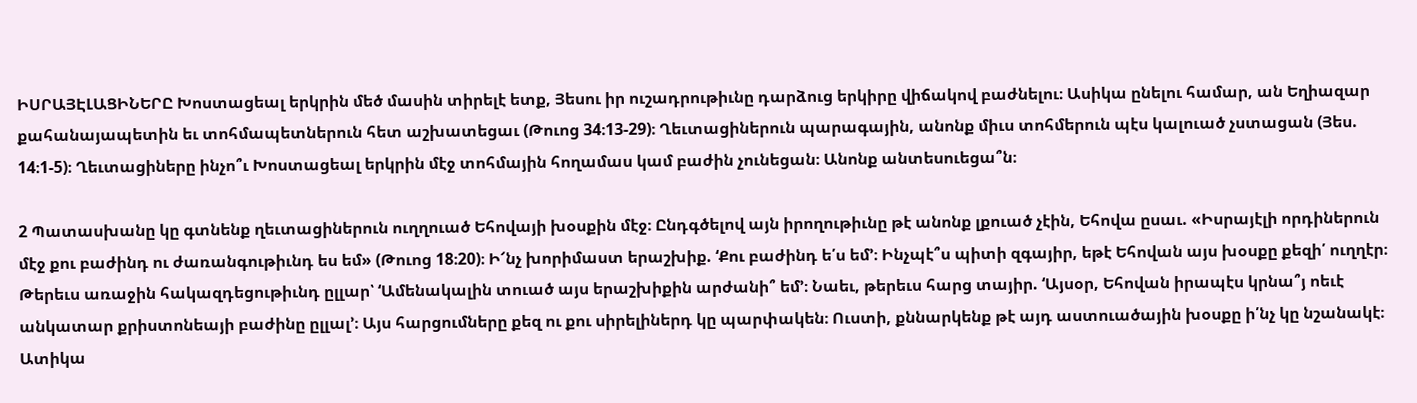ԻՍՐԱՅԷԼԱՑԻՆԵՐԸ Խոստացեալ երկրին մեծ մասին տիրելէ ետք, Յեսու իր ուշադրութիւնը դարձուց երկիրը վիճակով բաժնելու։ Ասիկա ընելու համար, ան Եղիազար քահանայապետին եւ տոհմապետներուն հետ աշխատեցաւ (Թուոց 34։13-29)։ Ղեւտացիներուն պարագային, անոնք միւս տոհմերուն պէս կալուած չստացան (Յես. 14։1-5)։ Ղեւտացիները ինչո՞ւ Խոստացեալ երկրին մէջ տոհմային հողամաս կամ բաժին չունեցան։ Անոնք անտեսուեցա՞ն։

2 Պատասխանը կը գտնենք ղեւտացիներուն ուղղուած Եհովայի խօսքին մէջ։ Ընդգծելով այն իրողութիւնը թէ անոնք լքուած չէին, Եհովա ըսաւ. «Իսրայէլի որդիներուն մէջ քու բաժինդ ու ժառանգութիւնդ ես եմ» (Թուոց 18։20)։ Ի՜նչ խորիմաստ երաշխիք. ‘Քու բաժինդ ե՛ս եմ’։ Ինչպէ՞ս պիտի զգայիր, եթէ Եհովան այս խօսքը քեզի՛ ուղղէր։ Թերեւս առաջին հակազդեցութիւնդ ըլլար՝ ‘Ամենակալին տուած այս երաշխիքին արժանի՞ եմ’։ Նաեւ, թերեւս հարց տայիր. ‘Այսօր, Եհովան իրապէս կրնա՞յ ոեւէ անկատար քրիստոնեայի բաժինը ըլլալ’։ Այս հարցումները քեզ ու քու սիրելիներդ կը պարփակեն։ Ուստի, քննարկենք թէ այդ աստուածային խօսքը ի՛նչ կը նշանակէ։ Ատիկա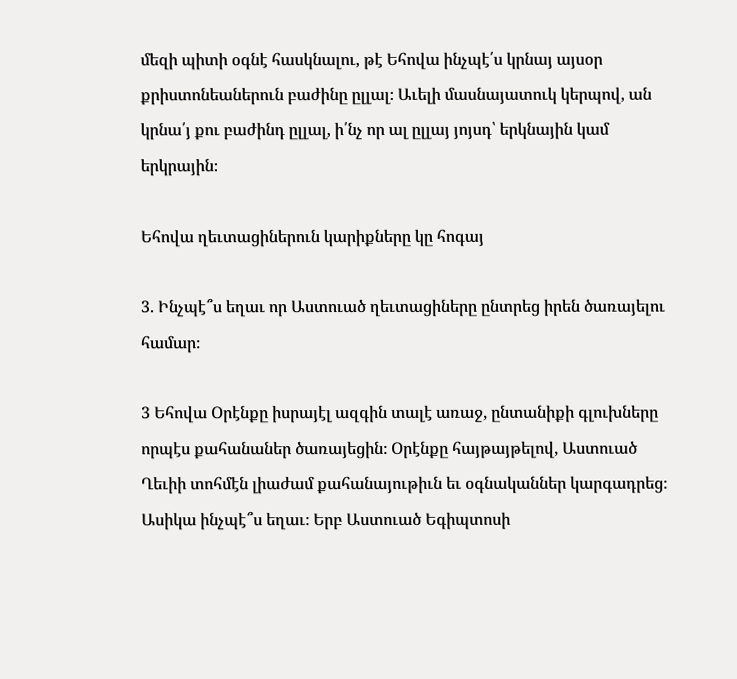մեզի պիտի օգնէ հասկնալու, թէ Եհովա ինչպէ՛ս կրնայ այսօր քրիստոնեաներուն բաժինը ըլլալ։ Աւելի մասնայատուկ կերպով, ան կրնա՛յ քու բաժինդ ըլլալ, ի՛նչ որ ալ ըլլայ յոյսդ՝ երկնային կամ երկրային։

Եհովա ղեւտացիներուն կարիքները կը հոգայ

3. Ինչպէ՞ս եղաւ որ Աստուած ղեւտացիները ընտրեց իրեն ծառայելու համար։

3 Եհովա Օրէնքը իսրայէլ ազգին տալէ առաջ, ընտանիքի գլուխները որպէս քահանաներ ծառայեցին։ Օրէնքը հայթայթելով, Աստուած Ղեւիի տոհմէն լիաժամ քահանայութիւն եւ օգնականներ կարգադրեց։ Ասիկա ինչպէ՞ս եղաւ։ Երբ Աստուած Եգիպտոսի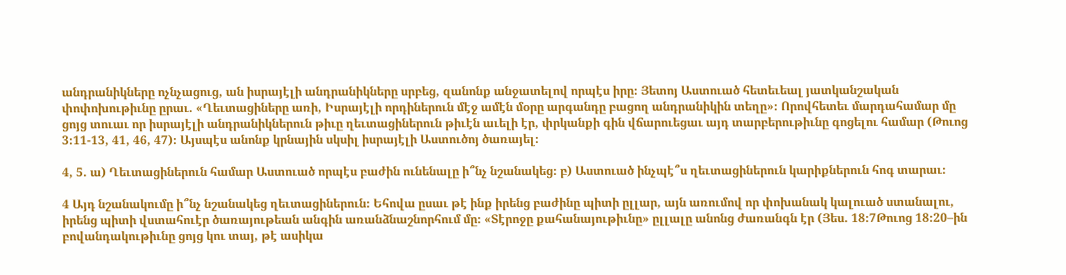անդրանիկները ոչնչացուց, ան իսրայէլի անդրանիկները սրբեց, զանոնք անջատելով որպէս իրը։ Յետոյ Աստուած հետեւեալ յատկանշական փոփոխութիւնը ըրաւ. «Ղեւտացիները առի, Իսրայէլի որդիներուն մէջ ամէն մօրը արգանդը բացող անդրանիկին տեղը»։ Որովհետեւ մարդահամար մը ցոյց տուաւ որ իսրայէլի անդրանիկներուն թիւը ղեւտացիներուն թիւէն աւելի էր, փրկանքի գին վճարուեցաւ այդ տարբերութիւնը գոցելու համար (Թուոց 3։11-13, 41, 46, 47)։ Այսպէս անոնք կրնային սկսիլ իսրայէլի Աստուծոյ ծառայել։

4, 5. ա) Ղեւտացիներուն համար Աստուած որպէս բաժին ունենալը ի՞նչ նշանակեց։ բ) Աստուած ինչպէ՞ս ղեւտացիներուն կարիքներուն հոգ տարաւ։

4 Այդ նշանակումը ի՞նչ նշանակեց ղեւտացիներուն։ Եհովա ըսաւ թէ ինք իրենց բաժինը պիտի ըլլար, այն առումով որ փոխանակ կալուած ստանալու, իրենց պիտի վստահուէր ծառայութեան անգին առանձնաշնորհում մը։ «Տէրոջը քահանայութիւնը» ըլլալը անոնց ժառանգն էր (Յես. 18։7Թուոց 18։20–ին բովանդակութիւնը ցոյց կու տայ, թէ ասիկա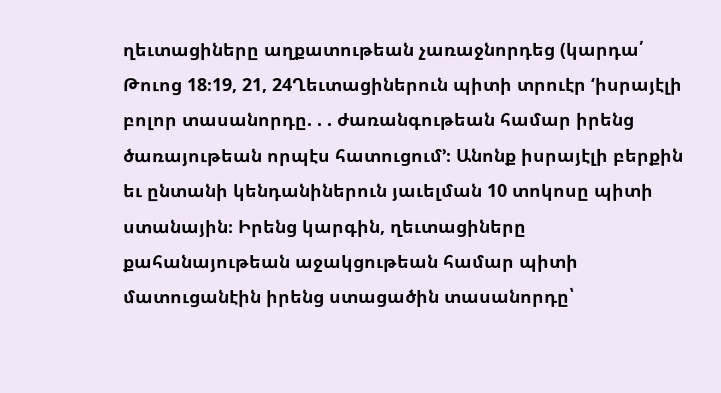ղեւտացիները աղքատութեան չառաջնորդեց (կարդա՛ Թուոց 18։19, 21, 24Ղեւտացիներուն պիտի տրուէր ‘իսրայէլի բոլոր տասանորդը. . . ժառանգութեան համար իրենց ծառայութեան որպէս հատուցում’։ Անոնք իսրայէլի բերքին եւ ընտանի կենդանիներուն յաւելման 10 տոկոսը պիտի ստանային։ Իրենց կարգին, ղեւտացիները քահանայութեան աջակցութեան համար պիտի մատուցանէին իրենց ստացածին տասանորդը՝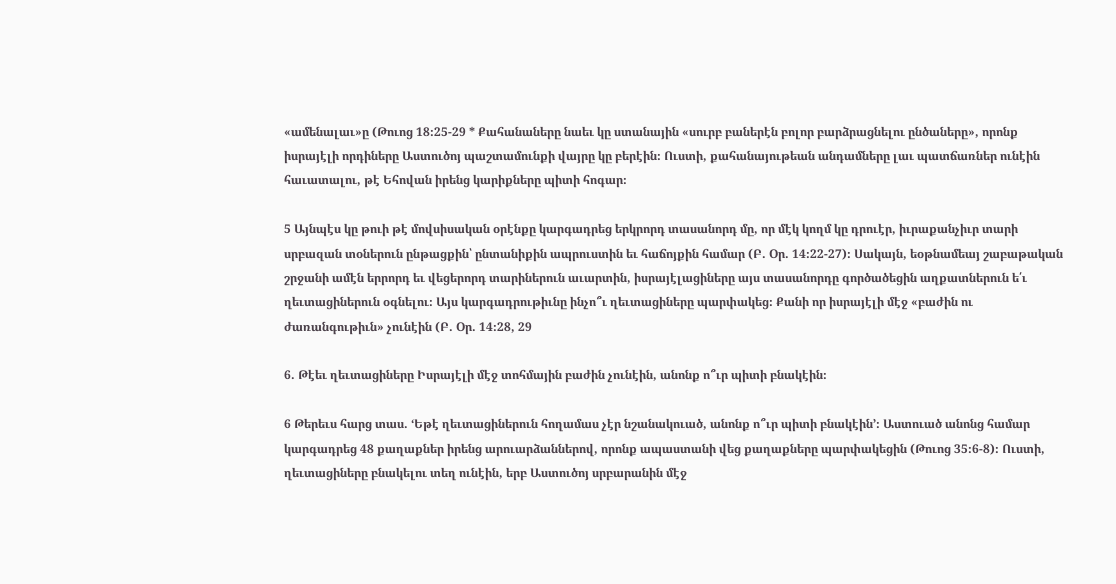«ամենալաւ»ը (Թուոց 18։25-29 * Քահանաները նաեւ կը ստանային «սուրբ բաներէն բոլոր բարձրացնելու ընծաները», որոնք իսրայէլի որդիները Աստուծոյ պաշտամունքի վայրը կը բերէին։ Ուստի, քահանայութեան անդամները լաւ պատճառներ ունէին հաւատալու, թէ Եհովան իրենց կարիքները պիտի հոգար։

5 Այնպէս կը թուի թէ մովսիսական օրէնքը կարգադրեց երկրորդ տասանորդ մը, որ մէկ կողմ կը դրուէր, իւրաքանչիւր տարի սրբազան տօներուն ընթացքին՝ ընտանիքին ապրուստին եւ հաճոյքին համար (Բ. Օր. 14։22-27)։ Սակայն, եօթնամեայ շաբաթական շրջանի ամէն երրորդ եւ վեցերորդ տարիներուն աւարտին, իսրայէլացիները այս տասանորդը գործածեցին աղքատներուն ե՛ւ ղեւտացիներուն օգնելու։ Այս կարգադրութիւնը ինչո՞ւ ղեւտացիները պարփակեց։ Քանի որ իսրայէլի մէջ «բաժին ու ժառանգութիւն» չունէին (Բ. Օր. 14։28, 29

6. Թէեւ ղեւտացիները Իսրայէլի մէջ տոհմային բաժին չունէին, անոնք ո՞ւր պիտի բնակէին։

6 Թերեւս հարց տաս. ‘Եթէ ղեւտացիներուն հողամաս չէր նշանակուած, անոնք ո՞ւր պիտի բնակէին’։ Աստուած անոնց համար կարգադրեց 48 քաղաքներ իրենց արուարձաններով, որոնք ապաստանի վեց քաղաքները պարփակեցին (Թուոց 35։6-8)։ Ուստի, ղեւտացիները բնակելու տեղ ունէին, երբ Աստուծոյ սրբարանին մէջ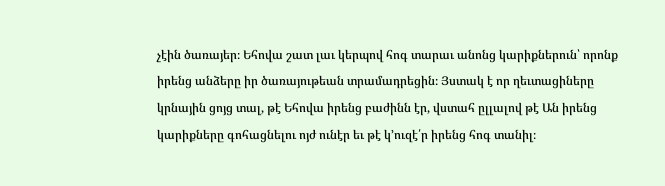չէին ծառայեր։ Եհովա շատ լաւ կերպով հոգ տարաւ անոնց կարիքներուն՝ որոնք իրենց անձերը իր ծառայութեան տրամադրեցին։ Յստակ է որ ղեւտացիները կրնային ցոյց տալ, թէ Եհովա իրենց բաժինն էր, վստահ ըլլալով թէ Ան իրենց կարիքները գոհացնելու ոյժ ունէր եւ թէ կ’ուզէ՛ր իրենց հոգ տանիլ։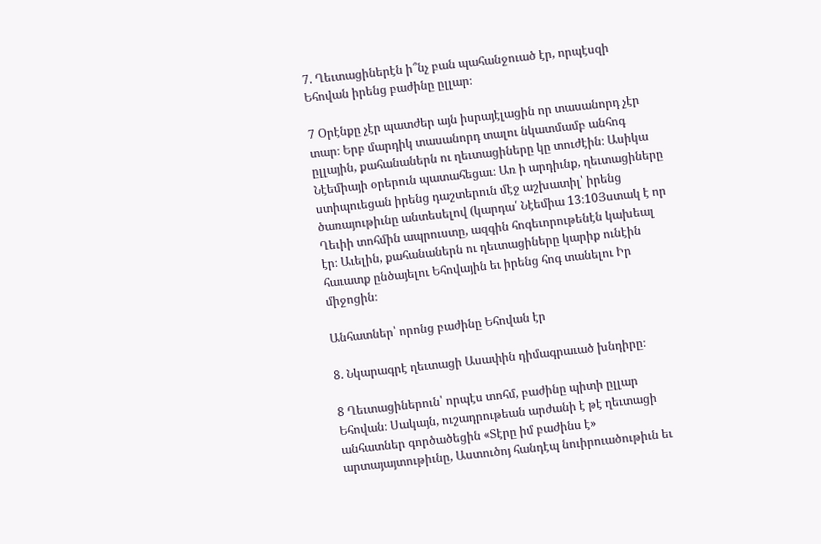7. Ղեւտացիներէն ի՞նչ բան պահանջուած էր, որպէսզի Եհովան իրենց բաժինը ըլլար։

7 Օրէնքը չէր պատժեր այն իսրայէլացին որ տասանորդ չէր տար։ Երբ մարդիկ տասանորդ տալու նկատմամբ անհոգ ըլլային, քահանաներն ու ղեւտացիները կը տուժէին։ Ասիկա Նէեմիայի օրերուն պատահեցաւ։ Առ ի արդիւնք, ղեւտացիները ստիպուեցան իրենց դաշտերուն մէջ աշխատիլ՝ իրենց ծառայութիւնը անտեսելով (կարդա՛ Նէեմիա 13։10Յստակ է որ Ղեւիի տոհմին ապրուստը, ազգին հոգեւորութենէն կախեալ էր։ Աւելին, քահանաներն ու ղեւտացիները կարիք ունէին հաւատք ընծայելու Եհովային եւ իրենց հոգ տանելու Իր միջոցին։

Անհատներ՝ որոնց բաժինը Եհովան էր

8. Նկարագրէ ղեւտացի Ասափին դիմագրաւած խնդիրը։

8 Ղեւտացիներուն՝ որպէս տոհմ, բաժինը պիտի ըլլար Եհովան։ Սակայն, ուշադրութեան արժանի է թէ ղեւտացի անհատներ գործածեցին «Տէրը իմ բաժինս է» արտայայտութիւնը, Աստուծոյ հանդէպ նուիրուածութիւն եւ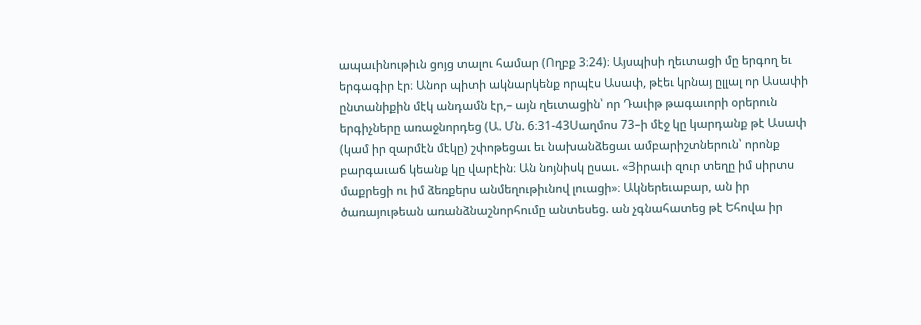ապաւինութիւն ցոյց տալու համար (Ողբք 3։24)։ Այսպիսի ղեւտացի մը երգող եւ երգագիր էր։ Անոր պիտի ակնարկենք որպէս Ասափ, թէեւ կրնայ ըլլալ որ Ասափի ընտանիքին մէկ անդամն էր,– այն ղեւտացին՝ որ Դաւիթ թագաւորի օրերուն երգիչները առաջնորդեց (Ա. Մն. 6։31-43Սաղմոս 73–ի մէջ կը կարդանք թէ Ասափ (կամ իր զարմէն մէկը) շփոթեցաւ եւ նախանձեցաւ ամբարիշտներուն՝ որոնք բարգաւաճ կեանք կը վարէին։ Ան նոյնիսկ ըսաւ. «Յիրաւի զուր տեղը իմ սիրտս մաքրեցի ու իմ ձեռքերս անմեղութիւնով լուացի»։ Ակներեւաբար, ան իր ծառայութեան առանձնաշնորհումը անտեսեց. ան չգնահատեց թէ Եհովա իր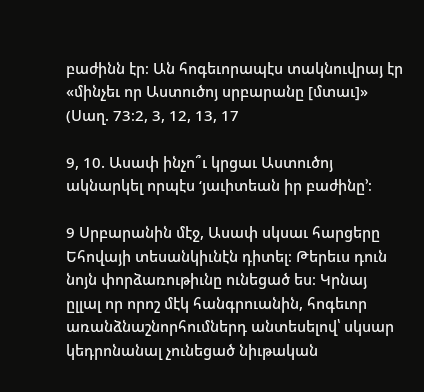բաժինն էր։ Ան հոգեւորապէս տակնուվրայ էր «մինչեւ որ Աստուծոյ սրբարանը [մտաւ]» (Սաղ. 73։2, 3, 12, 13, 17

9, 10. Ասափ ինչո՞ւ կրցաւ Աստուծոյ ակնարկել որպէս ‘յաւիտեան իր բաժինը’։

9 Սրբարանին մէջ, Ասափ սկսաւ հարցերը Եհովայի տեսանկիւնէն դիտել։ Թերեւս դուն նոյն փորձառութիւնը ունեցած ես։ Կրնայ ըլլալ որ որոշ մէկ հանգրուանին, հոգեւոր առանձնաշնորհումներդ անտեսելով՝ սկսար կեդրոնանալ չունեցած նիւթական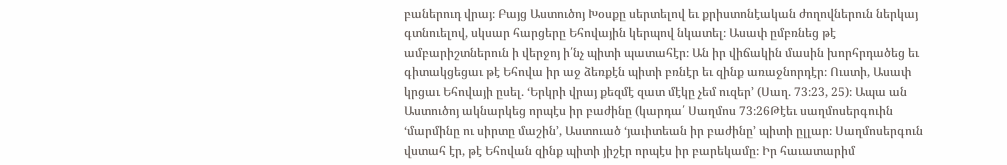բաներուդ վրայ։ Բայց Աստուծոյ Խօսքը սերտելով եւ քրիստոնէական ժողովներուն ներկայ գտնուելով, սկսար հարցերը Եհովային կերպով նկատել։ Ասափ ըմբռնեց թէ ամբարիշտներուն ի վերջոյ ի՛նչ պիտի պատահէր։ Ան իր վիճակին մասին խորհրդածեց եւ գիտակցեցաւ թէ Եհովա իր աջ ձեռքէն պիտի բռնէր եւ զինք առաջնորդէր։ Ուստի, Ասափ կրցաւ Եհովայի ըսել. ‘Երկրի վրայ քեզմէ զատ մէկը չեմ ուզեր’ (Սաղ. 73։23, 25)։ Ապա ան Աստուծոյ ակնարկեց որպէս իր բաժինը (կարդա՛ Սաղմոս 73։26Թէեւ սաղմոսերգուին ‘մարմինը ու սիրտը մաշին’, Աստուած ‘յաւիտեան իր բաժինը’ պիտի ըլլար։ Սաղմոսերգուն վստահ էր, թէ Եհովան զինք պիտի յիշէր որպէս իր բարեկամը։ Իր հաւատարիմ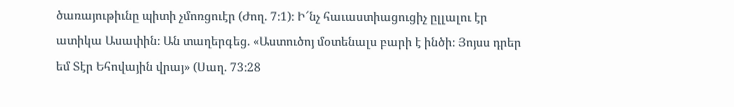ծառայութիւնը պիտի չմոռցուէր (Ժող. 7։1)։ Ի՜նչ հաւաստիացուցիչ ըլլալու էր ատիկա Ասափին։ Ան տաղերգեց. «Աստուծոյ մօտենալս բարի է ինծի։ Յոյսս դրեր եմ Տէր Եհովային վրայ» (Սաղ. 73։28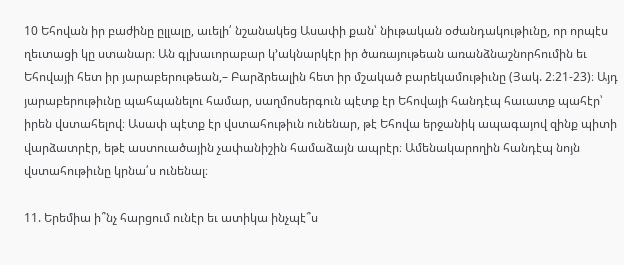10 Եհովան իր բաժինը ըլլալը, աւելի՛ նշանակեց Ասափի քան՝ նիւթական օժանդակութիւնը, որ որպէս ղեւտացի կը ստանար։ Ան գլխաւորաբար կ’ակնարկէր իր ծառայութեան առանձնաշնորհումին եւ Եհովայի հետ իր յարաբերութեան,– Բարձրեալին հետ իր մշակած բարեկամութիւնը (Յակ. 2։21-23)։ Այդ յարաբերութիւնը պահպանելու համար, սաղմոսերգուն պէտք էր Եհովայի հանդէպ հաւատք պահէր՝ իրեն վստահելով։ Ասափ պէտք էր վստահութիւն ունենար, թէ Եհովա երջանիկ ապագայով զինք պիտի վարձատրէր, եթէ աստուածային չափանիշին համաձայն ապրէր։ Ամենակարողին հանդէպ նոյն վստահութիւնը կրնա՛ս ունենալ։

11. Երեմիա ի՞նչ հարցում ունէր եւ ատիկա ինչպէ՞ս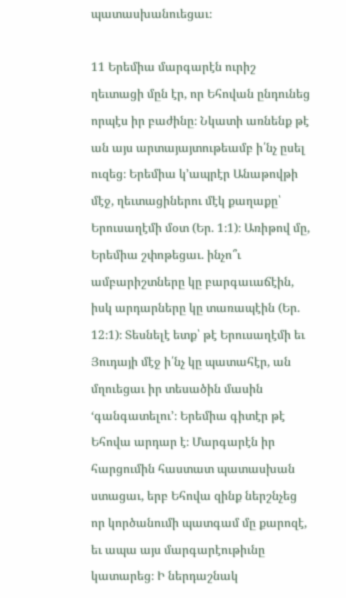պատասխանուեցաւ։

11 Երեմիա մարգարէն ուրիշ ղեւտացի մըն էր, որ Եհովան ընդունեց որպէս իր բաժինը։ Նկատի առնենք թէ ան այս արտայայտութեամբ ի՛նչ ըսել ուզեց։ Երեմիա կ’ապրէր Անաթովթի մէջ, ղեւտացիներու մէկ քաղաքը՝ Երուսաղէմի մօտ (Եր. 1։1)։ Առիթով մը, Երեմիա շփոթեցաւ. ինչո՞ւ ամբարիշտները կը բարգաւաճէին, իսկ արդարները կը տառապէին (Եր. 12։1)։ Տեսնելէ ետք՝ թէ Երուսաղէմի եւ Յուդայի մէջ ի՛նչ կը պատահէր, ան մղուեցաւ իր տեսածին մասին ‘գանգատելու’։ Երեմիա գիտէր թէ Եհովա արդար է։ Մարգարէն իր հարցումին հաստատ պատասխան ստացաւ, երբ Եհովա զինք ներշնչեց որ կործանումի պատգամ մը քարոզէ, եւ ապա այս մարգարէութիւնը կատարեց։ Ի ներդաշնակ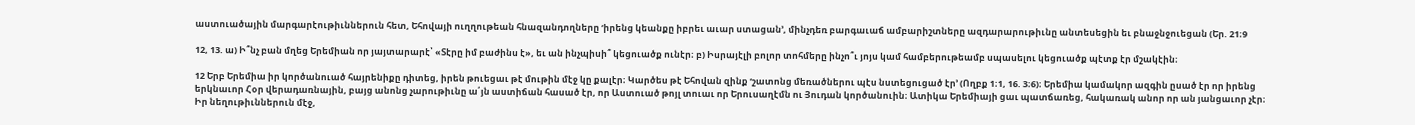աստուածային մարգարէութիւններուն հետ, Եհովայի ուղղութեան հնազանդողները ‘իրենց կեանքը իբրեւ աւար ստացան’, մինչդեռ բարգաւաճ ամբարիշտները ազդարարութիւնը անտեսեցին եւ բնաջնջուեցան (Եր. 21։9

12, 13. ա) Ի՞նչ բան մղեց Երեմիան որ յայտարարէ՝ «Տէրը իմ բաժինս է», եւ ան ինչպիսի՞ կեցուածք ունէր։ բ) Իսրայէլի բոլոր տոհմերը ինչո՞ւ յոյս կամ համբերութեամբ սպասելու կեցուածք պէտք էր մշակէին։

12 Երբ Երեմիա իր կործանուած հայրենիքը դիտեց, իրեն թուեցաւ թէ մութին մէջ կը քալէր։ Կարծես թէ Եհովան զինք ‘շատոնց մեռածներու պէս նստեցուցած էր’ (Ողբք 1։1, 16. 3։6)։ Երեմիա կամակոր ազգին ըսած էր որ իրենց երկնաւոր Հօր վերադառնային, բայց անոնց չարութիւնը ա՛յն աստիճան հասած էր, որ Աստուած թոյլ տուաւ որ Երուսաղէմն ու Յուդան կործանուին։ Ատիկա Երեմիայի ցաւ պատճառեց, հակառակ անոր որ ան յանցաւոր չէր։ Իր նեղութիւններուն մէջ,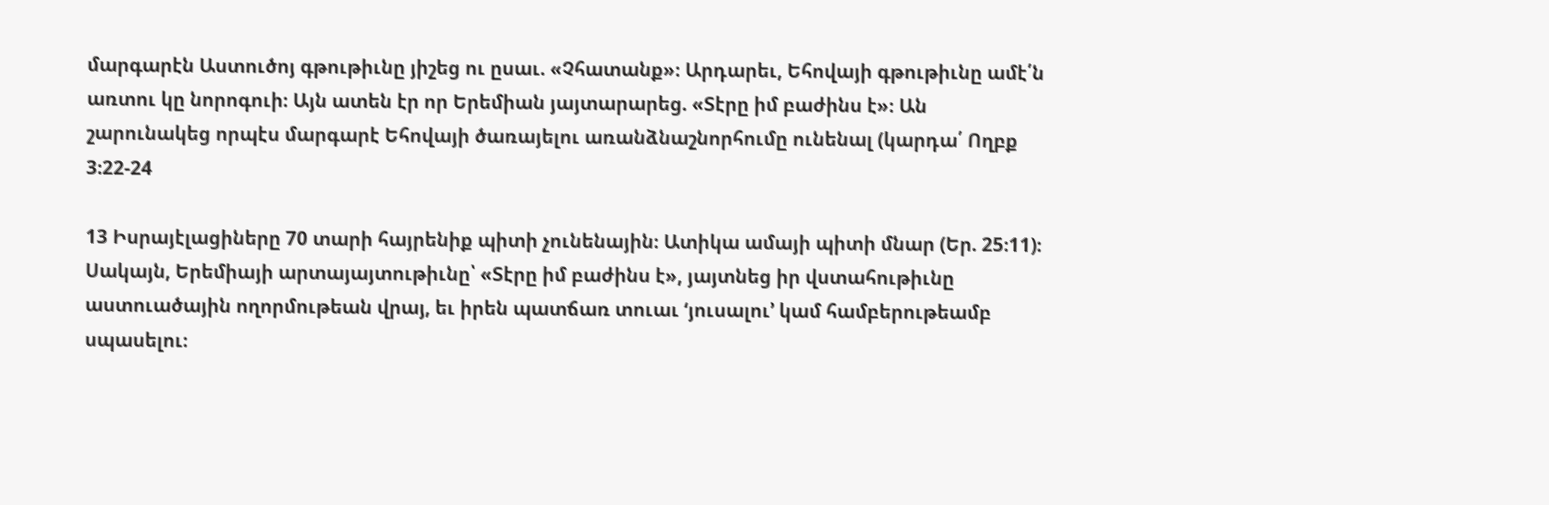մարգարէն Աստուծոյ գթութիւնը յիշեց ու ըսաւ. «Չհատանք»։ Արդարեւ, Եհովայի գթութիւնը ամէ՛ն առտու կը նորոգուի։ Այն ատեն էր որ Երեմիան յայտարարեց. «Տէրը իմ բաժինս է»։ Ան շարունակեց որպէս մարգարէ Եհովայի ծառայելու առանձնաշնորհումը ունենալ (կարդա՛ Ողբք 3։22-24

13 Իսրայէլացիները 70 տարի հայրենիք պիտի չունենային։ Ատիկա ամայի պիտի մնար (Եր. 25։11)։ Սակայն, Երեմիայի արտայայտութիւնը՝ «Տէրը իմ բաժինս է», յայտնեց իր վստահութիւնը աստուածային ողորմութեան վրայ, եւ իրեն պատճառ տուաւ ‘յուսալու’ կամ համբերութեամբ սպասելու։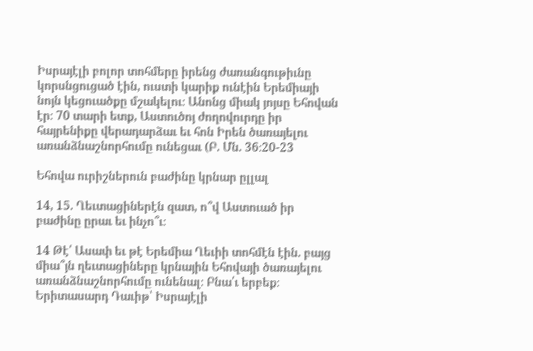Իսրայէլի բոլոր տոհմերը իրենց ժառանգութիւնը կորսնցուցած էին, ուստի կարիք ունէին Երեմիայի նոյն կեցուածքը մշակելու։ Անոնց միակ յոյսը Եհովան էր։ 70 տարի ետք, Աստուծոյ ժողովուրդը իր հայրենիքը վերադարձաւ եւ հոն Իրեն ծառայելու առանձնաշնորհումը ունեցաւ (Բ. Մն. 36։20-23

Եհովա ուրիշներուն բաժինը կրնար ըլլալ

14, 15. Ղեւտացիներէն զատ, ո՞վ Աստուած իր բաժինը ըրաւ եւ ինչո՞ւ։

14 Թէ՛ Ասափ եւ թէ Երեմիա Ղեւիի տոհմէն էին. բայց միա՞յն ղեւտացիները կրնային Եհովայի ծառայելու առանձնաշնորհումը ունենալ։ Բնա՛ւ երբեք։ Երիտասարդ Դաւիթ՝ Իսրայէլի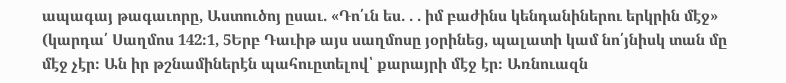ապագայ թագաւորը, Աստուծոյ ըսաւ. «Դո՛ւն ես. . . իմ բաժինս կենդանիներու երկրին մէջ» (կարդա՛ Սաղմոս 142։1, 5Երբ Դաւիթ այս սաղմոսը յօրինեց, պալատի կամ նո՛յնիսկ տան մը մէջ չէր։ Ան իր թշնամիներէն պահուըտելով՝ քարայրի մէջ էր։ Առնուազն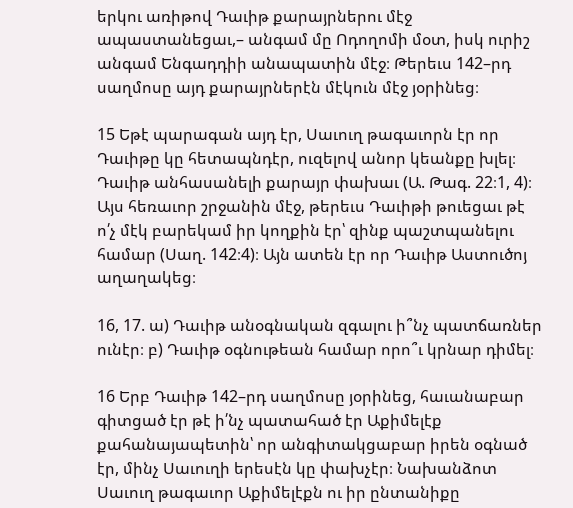երկու առիթով Դաւիթ քարայրներու մէջ ապաստանեցաւ,– անգամ մը Ոդողոմի մօտ, իսկ ուրիշ անգամ Ենգադդիի անապատին մէջ։ Թերեւս 142–րդ սաղմոսը այդ քարայրներէն մէկուն մէջ յօրինեց։

15 Եթէ պարագան այդ էր, Սաւուղ թագաւորն էր որ Դաւիթը կը հետապնդէր, ուզելով անոր կեանքը խլել։ Դաւիթ անհասանելի քարայր փախաւ (Ա. Թագ. 22։1, 4)։ Այս հեռաւոր շրջանին մէջ, թերեւս Դաւիթի թուեցաւ թէ ո՛չ մէկ բարեկամ իր կողքին էր՝ զինք պաշտպանելու համար (Սաղ. 142։4)։ Այն ատեն էր որ Դաւիթ Աստուծոյ աղաղակեց։

16, 17. ա) Դաւիթ անօգնական զգալու ի՞նչ պատճառներ ունէր։ բ) Դաւիթ օգնութեան համար որո՞ւ կրնար դիմել։

16 Երբ Դաւիթ 142–րդ սաղմոսը յօրինեց, հաւանաբար գիտցած էր թէ ի՛նչ պատահած էր Աքիմելէք քահանայապետին՝ որ անգիտակցաբար իրեն օգնած էր, մինչ Սաւուղի երեսէն կը փախչէր։ Նախանձոտ Սաւուղ թագաւոր Աքիմելէքն ու իր ընտանիքը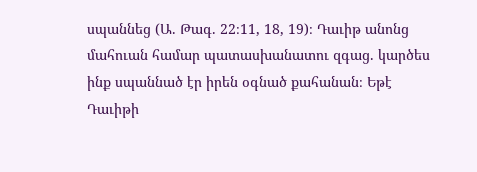սպաննեց (Ա. Թագ. 22։11, 18, 19)։ Դաւիթ անոնց մահուան համար պատասխանատու զգաց. կարծես ինք սպաննած էր իրեն օգնած քահանան։ Եթէ Դաւիթի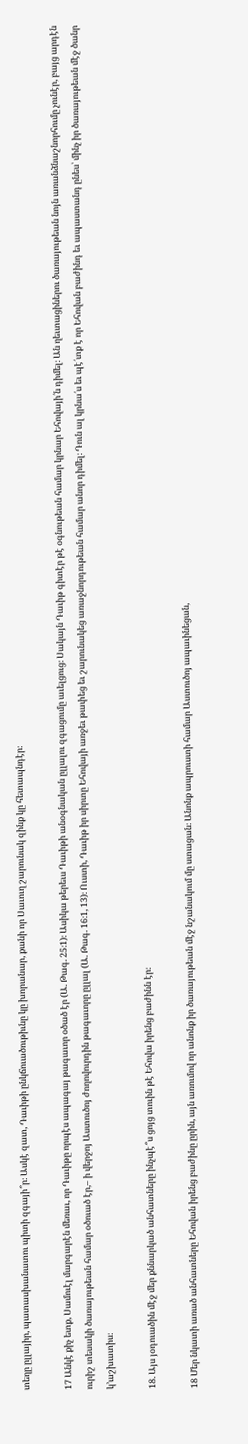տեղը ըլլայիր, պատասխանատու պիտի զգայի՞ր։ Ասկէ զատ, Դաւիթի ընկճուածութիւնը կը խորանար, քանի որ Սաւուղ շարունակ զինք կը հետապնդէր։

17 Անկէ քիչ ետք, Սամուէլ մարգարէն մեռաւ, որ Դաւիթը որպէս ապագայ թագաւոր օծած էր (Ա. Թագ. 25։1)։ Ասիկա թերեւս Դաւիթի անօգնական ըլլալու զգացումը աւելցուց։ Սակայն Դաւիթ գիտէր թէ օգնութեան համար կրնար Եհովայի՛ն դիմել։ Ան ղեւտացիներու ծառայութեան նոյն առանձնաշնորհումը չունէր, բայց արդէն ուրիշ տեսակի ծառայութեան համար օծուած էր,– ի վերջոյ Աստուծոյ ժողովուրդին թագաւորը ըլլալ (Ա. Թագ. 16։1, 13)։ Ուստի, Դաւիթ իր սիրտը Եհովայի առջեւ թափեց եւ շարունակեց առաջնորդութեան համար անոր դիմել։ Դուն ալ կրնա՛ս եւ պէ՛տք է որ Եհովան բաժինդ եւ ապաստանդ ընես՝ մինչ իր ծառայութեան մէջ ծանր կ’աշխատիս։

18. Այս յօդուածին մէջ մեր քննարկած անհատները ինչպէ՞ս ցոյց տուին թէ Եհովա իրենց բաժինն էր։

18 Մեր նկատի առած անհատները Եհովան իրենց բաժինը ըրին, այն առումով որ անոնք իր ծառայութեան մէջ նշանակում մը ստացան։ Անոնք ապրուստի համար Աստուծոյ ապաւինեցան,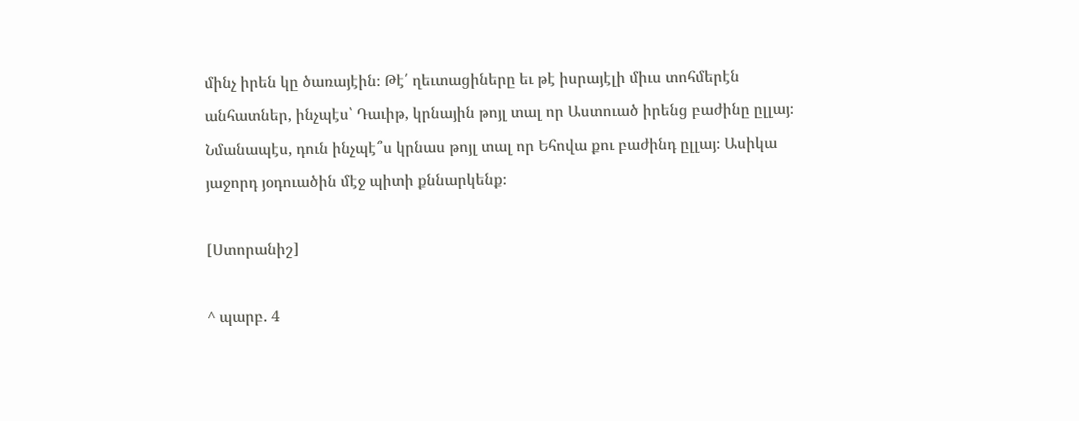մինչ իրեն կը ծառայէին։ Թէ՛ ղեւտացիները եւ թէ իսրայէլի միւս տոհմերէն անհատներ, ինչպէս՝ Դաւիթ, կրնային թոյլ տալ որ Աստուած իրենց բաժինը ըլլայ։ Նմանապէս, դուն ինչպէ՞ս կրնաս թոյլ տալ որ Եհովա քու բաժինդ ըլլայ։ Ասիկա յաջորդ յօդուածին մէջ պիտի քննարկենք։

[Ստորանիշ]

^ պարբ. 4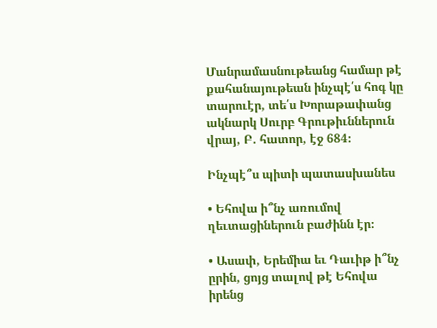Մանրամասնութեանց համար թէ քահանայութեան ինչպէ՛ս հոգ կը տարուէր, տե՛ս Խորաթափանց ակնարկ Սուրբ Գրութիւններուն վրայ, Բ. հատոր, էջ 684։

Ինչպէ՞ս պիտի պատասխանես

• Եհովա ի՞նչ առումով ղեւտացիներուն բաժինն էր։

• Ասափ, Երեմիա եւ Դաւիթ ի՞նչ ըրին, ցոյց տալով թէ Եհովա իրենց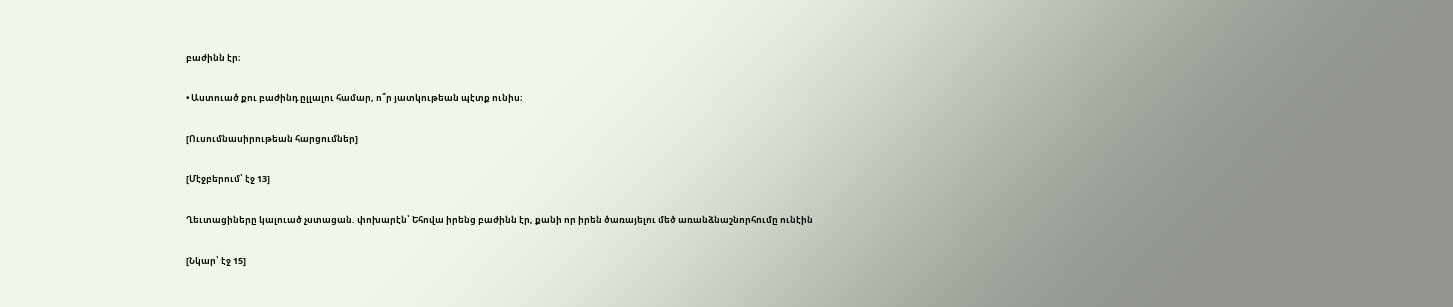բաժինն էր։

• Աստուած քու բաժինդ ըլլալու համար, ո՞ր յատկութեան պէտք ունիս։

[Ուսումնասիրութեան հարցումներ]

[Մէջբերում՝ էջ 13]

Ղեւտացիները կալուած չստացան. փոխարէն՝ Եհովա իրենց բաժինն էր, քանի որ իրեն ծառայելու մեծ առանձնաշնորհումը ունէին

[Նկար՝ էջ 15]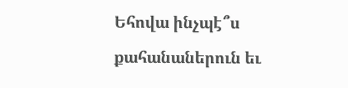Եհովա ինչպէ՞ս քահանաներուն եւ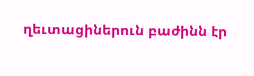ղեւտացիներուն բաժինն էր